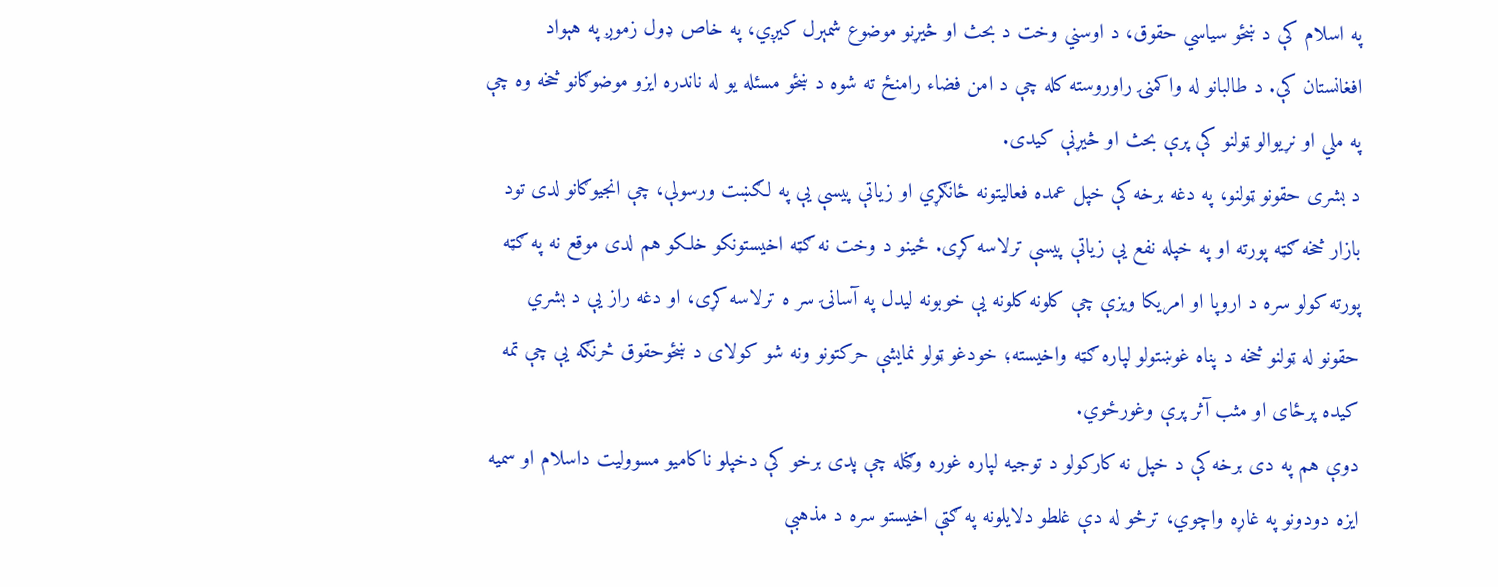په اسلام کې د ښځو سیاسي حقوق، د اوسني وخت د بحث او څیړنو موضوع شمېرل کیږي، په خاص ډول زموږ په هېواد افغانستان کې. د طالبانو له واکمنۍ راوروسته کله چې د امن فضاء رامنځ ته شوه د ښځو مسئله یو له ناندره ایزو موضوګانو څخه وه چې په ملي او نړیوالو ټولنو کې پرې بحث او څيړنې کیدی.
د بشری حقونو ټولنو، په دغه برخه کې خپل عمده فعالیتونه ځانګړي او زیاتې پیسې یې په لګښت ورسولې، چې انجیوګانو لدی تود بازار څخه ګټه پورته او په خپله نفع یې زیاتې پیسې ترلاسه کړی. ځینو د وخت نه ګټه اخیستونکو خلکو هم لدی موقع نه په ګټه پورته کولو سره د اروپا او امریکا ویزې چې کلونه کلونه یې خوبونه لیدل په آسانۍ سر ه ترلاسه کړی، او دغه راز یې د بشري حقونو له ټولنو څخه د پناه غوښتولو لپاره ګټه واخیسته؛ خودغو ټولو نمایشې حرکتونو ونه شو کولای د ښځوحقوق څرنګه یې چې تمه کیده پرځای او مثب آثر پرې وغورځوي.
دوې هم په دی برخه کې د خپل نه کارکولو د توجیه لپاره غوره وګڼله چې پدی برخو کې دخپلو ناکامیو مسوولیت داسلام او سمیه ایزه دودونو په غاړه واچوي، ترڅو له دې غلطو دلایلونه په ګټې اخیستو سره د مذهبې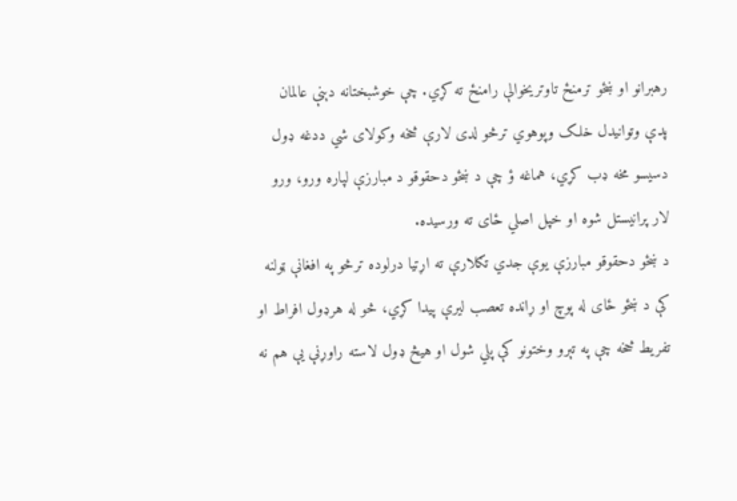رهبرانو او ښځو ترمنځ تاوتریخوالې رامنځ ته کړي. چې خوشبختانه دېنې عالمان پدې وتوانیدل خلک وپوهوي ترڅو لدی لارې څخه وکولای شي ددغه ډول دسیسو مخه ډب کړي، هماغه ؤ چې د ښځو دحقوقو د مبارزې لپاره ورو، ورو لار پرانیستل شوه او خپل اصلي ځای ته ورسیده.
د ښځو دحقوقو مبارزې یوې جدي تګلارې ته اړتیا درلوده ترڅو په افغانې ټولنه کې د ښځو ځای له پوچ او ړانده تعصب لیرې پیدا کړي، څو له هرډول افراط او تفریط څخه چې په تېرو وختونو کې پلي شول او هیڅ ډول لاسته راوړنې یې هم نه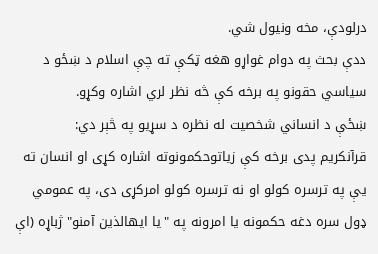درلودې، مخه ونیول شي.
ددې بحث په دوام غواړو هغه ټکې ته چې اسلام د ښځو د سیاسي حقونو په برخه کې څه نظر لري اشاره وکړو.
ښځې د انساني شخصیت له نظره د سړیو په څېر دي:
قرآنکریم پدی برخه کې زیاتوحکمونوته اشاره کړی او انسان ته یې په ترسره کولو او نه ترسره کولو امرکړی دی، په عمومي ډول سره دغه حکمونه یا امرونه په "یا ایهالذین آمنو" ژباړه (اې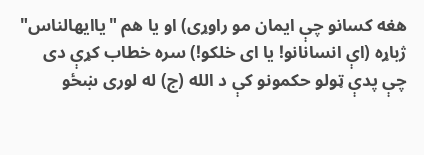هغه کسانو چې ایمان مو راوړی) او یا هم "یاایهالناس" ژباړه (اې انسانانو! یا ای خلکو!) سره خطاب کړې دی چې پدې ټولو حکمونو کې د الله (ج) له لوری ښځو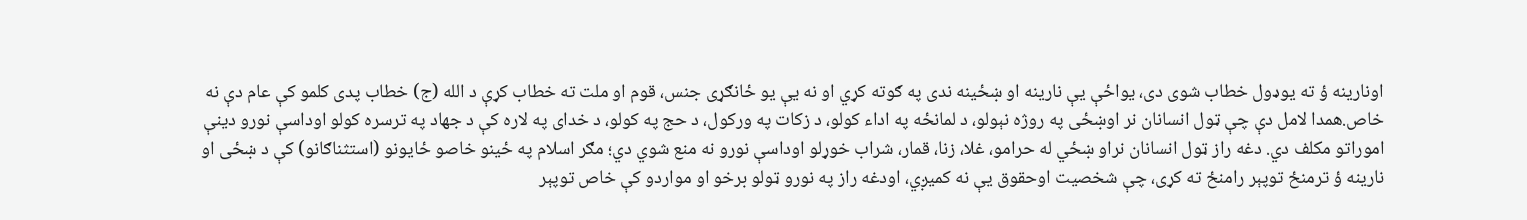اونارینه ؤ ته یوډول خطاب شوی دی، یواځې یې نارینه او ښځینه ندی په ګوته کړي او نه یې یو ځانګړی جنس، قوم او ملت ته خطاب کړې د الله (ج) خطاب پدی کلمو کې عام دې نه خاص.همدا لامل دې چې ټول انسانان نر اوښځی په روژه نېولو، د لمانځه په اداء کولو، د زکات په ورکول، د حج په کولو، د خدای په لاره کې د جهاد په ترسره کولو اوداسې نورو دینې اموراتو مکلف دي. دغه راز ټول انسانان نراو ښځي له حرامو، غلا، زنا، قمار، شراب خوړلو اوداسې نورو نه منع شوي دي؛ مګر اسلام په ځینو خاصو ځایونو (استثناګانو) کې د ښځی او نارینه ؤ ترمنځ توپېر رامنځ ته کړی، چې شخصیت اوحقوق یې نه کمیږي، اودغه راز په نورو ټولو برخو او مواردو کې خاص توپېر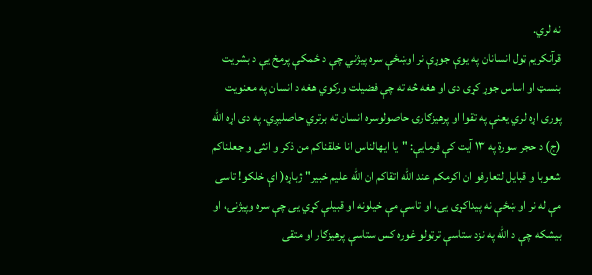نه لري.
قرآنکریم ټول انسانان په یوې جوړې نر اوښځې سره پیژني چې د ځمکې پرمخ یې د بشریت بنسټ او اساس جوړ کړی دی او هغه څه ته چې فضیلت ورکوي هغه د انسان په معنويت پوری اړه لري یعنې په تقوا او پرهیزګارۍ حاصولوسره انسان ته برتري حاصلیږي. په دی اړه الله (ج) د حجر سورة په ۱۳ آیت کې فرمایې: "یا ایهالناس انا خلقناکم من ذکر و انثی و جعلناکم شعوبا و قبایل لتعارفو ان اکرمکم عند الله اتقاکم ان الله علیم خبیر" ژباړه( اې خلکو! تاسی مې له نر او ښځې نه پیداکړی یی، او تاسې مې خیلونه او قبیلې کړي یی چې سره وپیژنۍ، او بیشکه چې د الله په نزد ستاسې ترټولو غوره کس ستاسې پرهیزګار او متقی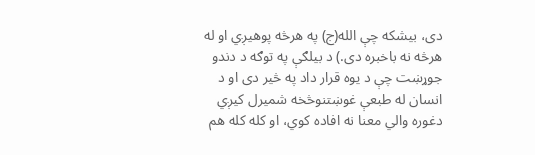دی، بیشکه چې الله(ج) په هرڅه پوهیږي او له هرڅه نه باخبره دی.) د بیلګې په توګه د دندو جوړښت چې د یوه قرار داد په څیر دی او د انسان له طبعې غوښتنوڅخه شمیرل کیږي دغوره والي معنا نه افاده کوي، او کله کله هم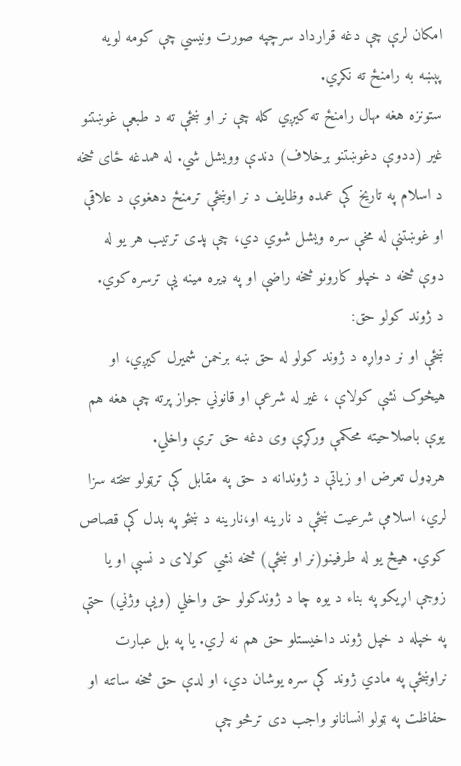امکان لرې چې دغه قرارداد سرچپه صورت ونیسي چې کومه لویه پېښه به رامنځ ته نکړي.
ستونزه هغه مهال رامنځ ته کیږي کله چې نر او ښځې ته د طبعې غوښتنو غیر (ددوې دغوښتنو برخلاف) دندې وویشل شي. له همدغه ځای څخه د اسلام په تاریخ کې عمده وظایف د نر اوښځې ترمنځ دهغوې د علاقې او غوښتنې له مخې سره ویشل شوي دي، چې پدی ترتیب هر یو له دوې څخه د خپلو کارونو څخه راضې او په ډيره مینه یې ترسره کوي.
د ژوند کولو حق:
ښځې او نر دواړه د ژوند کولو له حق ښه برخمن شمیرل کیږي، او هیڅوک نشې کولاې ، غیر له شرعې او قانوني جواز پرته چې هغه هم یوې باصلاحیته محکمې ورکړې وی دغه حق ترې واخلي.
هرډول تعرض او زیاتې د ژوندانه د حق په مقابل کې ترټولو سخته سزا لري، اسلامې شرعیت ښځې د نارینه او،نارینه د ښځو په بدل کې قصاص کوي. هیڅ یو له طرفینو(نر او ښځې) څخه نشي کولای د نسبې او یا زوجې اړیکو په بناء د یوه چا د ژوندکولو حق واخلي (ویې وژني) حتې په خپله د خپل ژوند داخیستلو حق هم نه لري. یا په بل عبارت نراوښځې په مادي ژوند کې سره یوشان دي، او لدې حق څخه ساتنه او حفاظت په ټولو انسانانو واجب دی ترڅو چې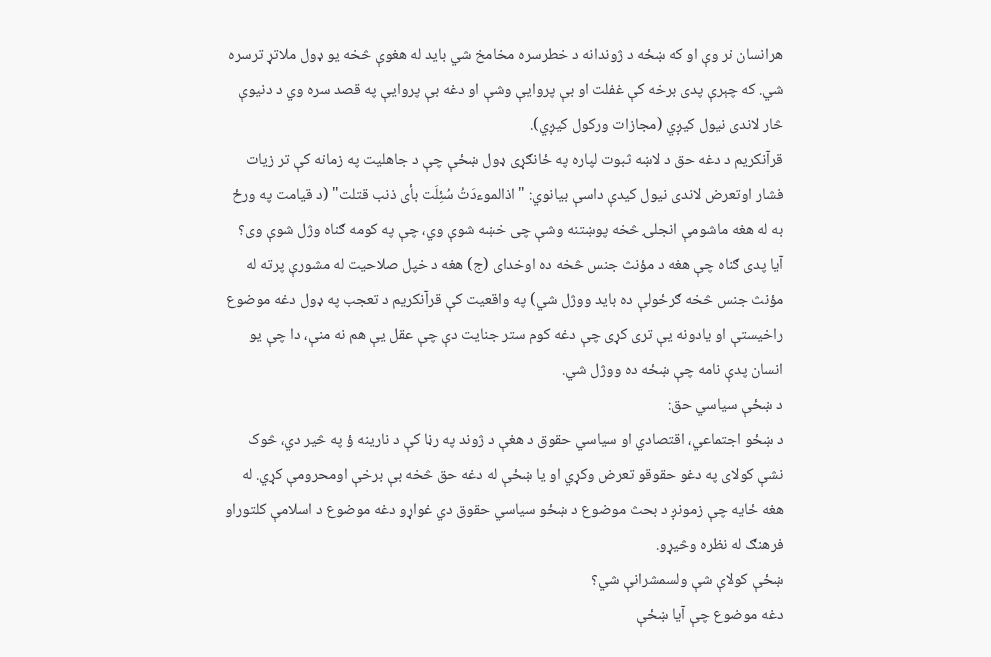هرانسان نر وې او که ښځه د ژوندانه د خطرسره مخامخ شي باید له هغوې څخه یو ډول ملاتړ ترسره شي. که چېرې پدی برخه کې غفلت او بې پروایې وشې او دغه بې پروایې په قصد سره وي د دنیوې څار لاندی نیول کیږي (مجازات ورکول کیږي).
قرآنکریم د دغه حق د لاښه ثبوت لپاره په ځانګړی ډول ښځې چې د جاهلیت په زمانه کې تر زیات فشار اوتعرض لاندی نیول کیدې داسې بیانوي: "اذالموءدَتُ سُئِلَت بأی ذنب قتلت" (د قیامت په ورځ به له هغه ماشومې انجلۍ څخه پوښتنه وشې چی خښه شوې وي، چې په کومه ګناه وژل شوې وی؟ آیا پدی ګناه چې هغه د مؤنث جنس څخه ده اوخدای (ج) هغه د خپل صلاحیت له مشورې پرته له مؤنث جنس څخه ګرځولې ده باید ووژل شي) په واقعیت کې قرآنکریم د تعجب په ډول دغه موضوع راخیستې او یادونه یې تری کړی چې دغه کوم ستر جنایت دې چې عقل یې هم نه منې، دا چې یو انسان پدې نامه چې ښځه ده ووژل شي.
د ښځې سیاسي حق:
د ښځو اجتماعي، اقتصادي او سیاسي حقوق د هغې د ژوند په رڼا کې د نارینه ؤ په څیر دي، څوک نشې کولای په دغو حقوقو تعرض وکړي او یا ښځې له دغه حق څخه بې برخې اومحرومې کړي. له هغه ځایه چې زمونږ د بحث موضوع د ښځو سیاسي حقوق دي غواړو دغه موضوع د اسلامې کلتوراو فرهنګ له نظره وڅیړو.
ښځې کولاې شې ولسمشرانې شي؟
دغه موضوع چې آیا ښځې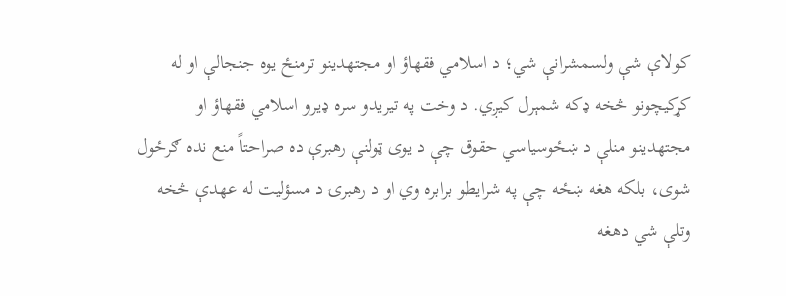کولاې شې ولسمشرانې شي؛ د اسلامي فقهاؤ او مجتهدینو ترمنځ یوه جنجالې او له کړکیچونو څخه ډکه شمېرل کیږي. د وخت په تیریدو سره ډیرو اسلامي فقهاؤ او مجتهدینو منلې د ښځوسیاسي حقوق چې د یوی ټولنې رهبرې ده صراحتاً منع نده ګرځول شوی، بلکه هغه ښځه چې په شرایطو برابره وي او د رهبرۍ د مسؤلیت له عهدې څخه وتلې شي دهغه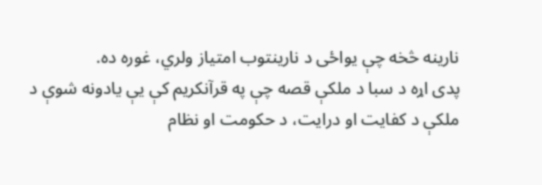نارینه څخه چې یواځی د نارینتوب امتیاز ولري، غوره ده.
پدی اړه د سبا د ملکې قصه چې په قرآنکریم کې یې یادونه شوې د ملکې د کفایت او درایت، د حکومت او نظام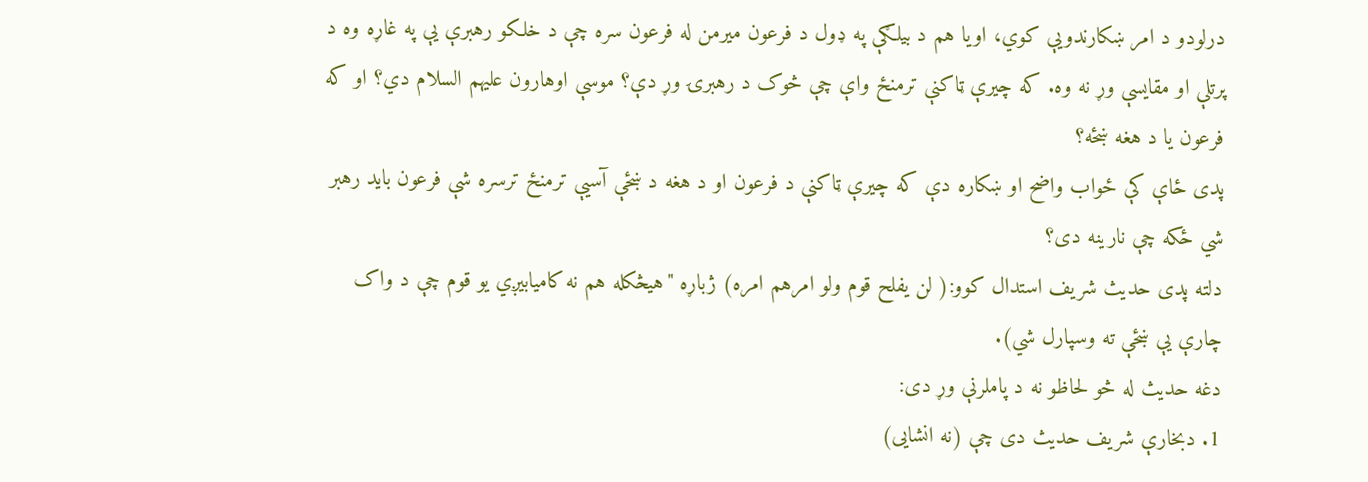درلودو د امر ښکارندویې کوي، اویا هم د بیلګې په ډول د فرعون میرمن له فرعون سره چې د خلکو رهبرې یې په غاړه وه د پرتلې او مقایسې وړ نه وه. که چیرې ټاکنې ترمنځ واې چې څوک د رهبرۍ وړ دې؟ موسې اوهارون علیهم السلام دي؟ او که فرعون یا د هغه ښځه؟
پدی ځاې کې ځواب واضح او ښکاره دې که چیرې ټاکنې د فرعون او د هغه د ښځې آسیې ترمنځ ترسره شې فرعون باید رهبر شي ځکه چې نارینه دی؟
دلته پدی حدیث شریف استدال کوو:( لن یفلح قوم ولو امرهم امره) ژباړه "هیڅکله هم نه کامیابیږي یو قوم چې د واک چارې یې ښځې ته وسپارل شي).
دغه حدیث له څو لحاظو نه د پاملرنې وړ دی:
1. دبخارې شریف حدیث دی چې (نه انشایی)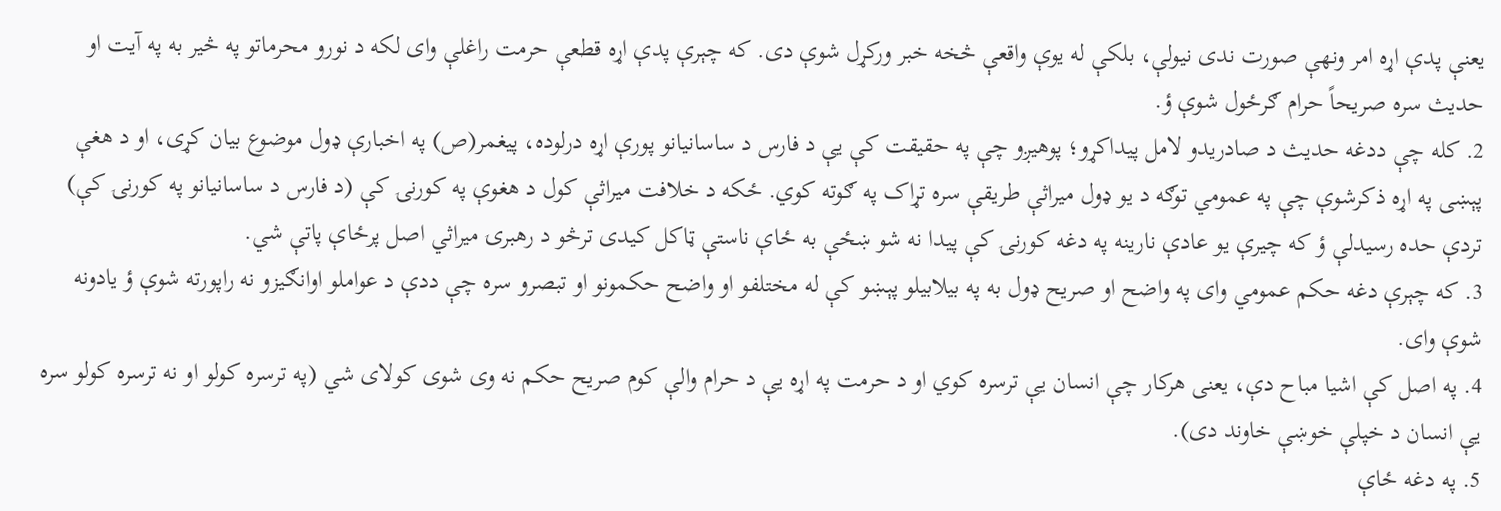یعنې پدې اړه امر ونهې صورت ندی نیولې، بلکې له یوې واقعې څخه خبر ورکړل شوې دی. که چېرې پدې اړه قطعې حرمت راغلې وای لکه د نورو محرماتو په څیر به په آیت او حدیث سره صریحاً حرام ګرځول شوې ؤ.
2. کله چې ددغه حدیث د صادریدو لامل پیداکړو؛ پوهیږو چې په حقیقت کې یې د فارس د ساسانیانو پورې اړه درلوده، پیغمر(ص) په اخبارې ډول موضوع بیان کړی، او د هغې پېښی په اړه ذکرشوې چې په عمومي توګه د یو ډول میراثې طریقې سره تړاک په ګوته کوي. ځکه د خلافت میراثې کول د هغوې په کورنۍ کې (د فارس د ساسانیانو په کورنۍ کې) تردې حده رسیدلې ؤ که چیرې یو عادې نارینه په دغه کورنۍ کې پیدا نه شو ښځې به ځاې ناستې ټاکل کیدی ترڅو د رهبرۍ میراثي اصل پرځاې پاتې شي.
3. که چېرې دغه حکم عمومي وای په واضح او صریح ډول به په بیلابیلو پېښو کې له مختلفو او واضح حکمونو او تبصرو سره چې ددې د عواملو اوانګیزو نه راپورته شوې ؤ یادونه شوې وای.
4. په اصل کې اشیا مباح دې، یعنی هرکار چې انسان یې ترسره کوي او د حرمت په اړه یې د حرام والې کوم صریح حکم نه وی شوی کولای شي (په ترسره کولو او نه ترسره کولو سره یې انسان د خپلې خوښې خاوند دی).
5. په دغه ځاې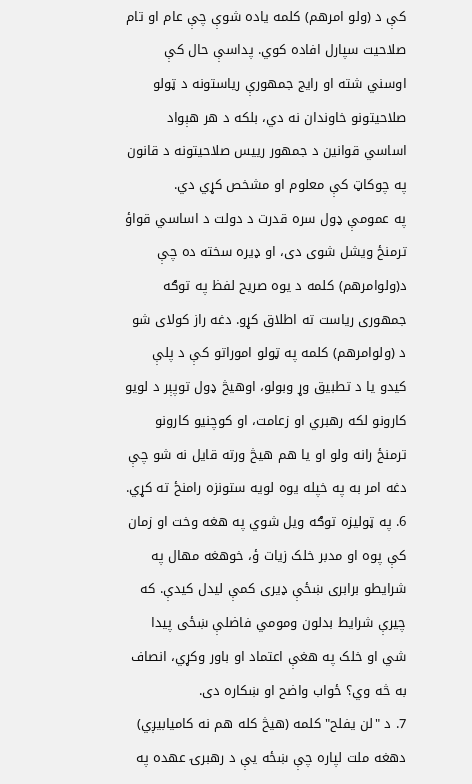کې د (ولو امرهم) کلمه یاده شوې چې عام او تام صلاحیت سپارل افاده کوي. پداسې حال کې اوسني شته او رایج جمهورې ریاستونه د ټولو صلاحیتونو خاوندان نه دي، بلکه د هر هېواد اساسي قوانین د جمهور رییس صلاحیتونه د قانون په چوکاټ کې معلوم او مشخص کړي دي.
په عمومې ډول سره قدرت د دولت د اساسي قواؤ ترمنځ ویشل شوی دی، او ډيره سخته ده چې د(ولوامرهم) کلمه د یوه صریح لفظ په توګه جمهوری ریاست ته اطلاق کړو. دغه راز کولای شو د (ولوامرهم) کلمه په ټولو اموراتو کې د پلې کیدو یا د تطبیق وړ وبولو، اوهیڅ ډول توپېر د لویو کارونو لکه رهبري او زعامت، او کوچنیو کارونو ترمنځ رانه ولو او یا هم هیڅ ورته قایل نه شو چې دغه امر به په خپله یوه لویه ستونزه رامنځ ته کړي.
6. په ټولیزه توګه ویل شوي په هغه وخت او زمان کې پوه او مدبر خلک زیات ؤ، خوهغه مهال په شرایطو برابری ښځې ډيری کمې لیدل کیدې. که چیرې شرایط بدلون ومومي فاضلې ښځی پیدا شي او خلک په هغې اعتماد او باور وکړي، انصاف به څه وي؟ ځواب واضح او ښکاره دی.
7. د "لن یفلح" کلمه (هیڅ کله هم نه کامیابيږي) دهغه ملت لپاره چې ښځه یې د رهبرۍ عهده په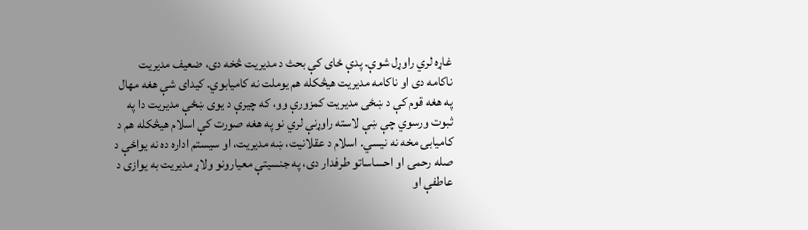غاړه لري راوړل شوې. پدې ځای کې بحث د مدیریت څخه دی، ضعیف مدیریت ناکامه دی او ناکامه مدیریت هیڅکله هم یوملت نه کامیابوي. کیدای شې هغه مهال په هغه قوم کې د ښځی مدیریت کمزورې وو، که چیرې د یوی ښځې مدیریت دا په ثبوت ورسوي چې ښې لاسته راوړنې لري نو په هغه صورت کې اسلام هیڅکله هم د کامیابۍ مخه نه نیسي. اسلام د عقلانیت، ښه مدیریت، او سیستم اداره ده نه یواځې د صله رحمۍ او احساساتو طرفدار دی، په جنسیتې معیارونو ولاړ مدیریت به یوازی د عاطفې او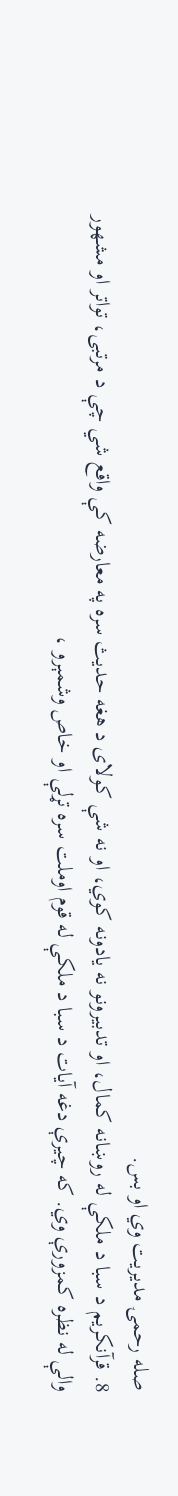صله رحمۍ مدیریت وي او بس.
8. قرآنکریم د سبا د ملکې له روښانه کمال، او تدبیرونو نه یادونه کوي، او نه شې کولای د هغه حدیث سره په معارضه کې واقع شي چې د مرتبی، تواتر او مشهور والې له نظره کمزورې وي. که چیرې دغه آیات د سبا د ملکې له قوم اوملت سره تړلې او خاص وشمېرو ،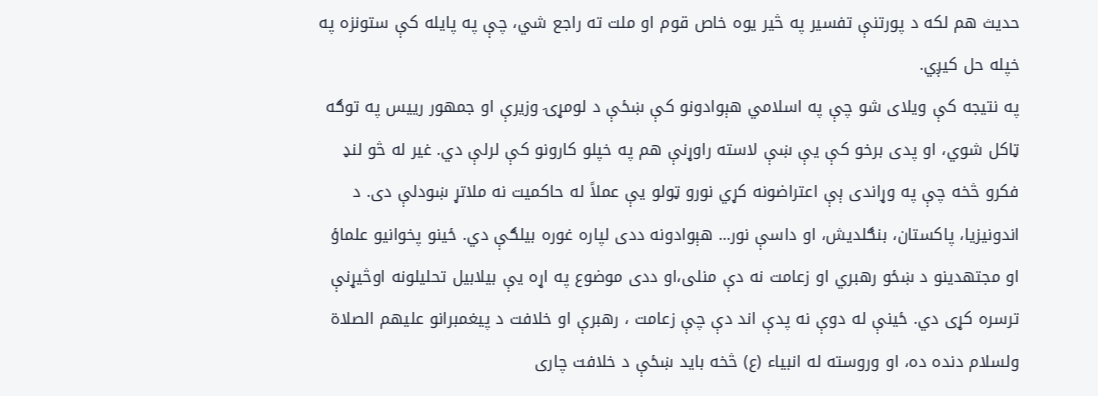حدیث هم لکه د پورتنې تفسیر په څير یوه خاص قوم او ملت ته راجع شي، چې په پایله کې ستونزه په خپله حل کیږي.
په نتیجه کې ویلای شو چې په اسلامي هېوادونو کې ښځې د لومړۍ وزیرې او جمهور رییس په توګه ټاکل شوي، او پدی برخو کې یې ښې لاسته راوړنې هم په خپلو کارونو کې لرلې دي. غیر له څو لنډ فکرو څخه چې په وړاندی ېې اعتراضونه کړي نورو ټولو یې عملاً له حاکمیت نه ملاتړ ښودلې دی. د اندونیزیا، پاکستان، بنګلدیش، او داسې نور... هېوادونه ددی لپاره غوره بیلګې دي. ځینو پخوانیو علماؤ او مجتهدینو د ښځو رهبري او زعامت نه دې منلی،او ددی موضوع په اړه یې بیلابیل تحلیلونه اوڅیړنې ترسره کړی دي. ځینې له دوې نه پدې اند دې چې زعامت ، رهبرې او خلافت د پیغمبرانو علیهم الصلاة ولسلام دنده ده، او وروسته له انبیاء (ع) څخه باید ښځې د خلافت چاری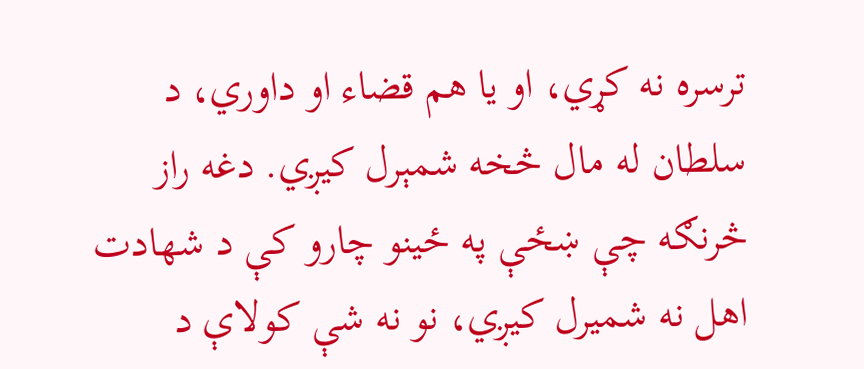ترسره نه کړي، او یا هم قضاء او داوري، د سلطان له مال څخه شمېرل کیږي. دغه راز څرنګه چې ښځې په ځينو چارو کې د شهادت اهل نه شمیرل کیږي، نو نه شې کولاې د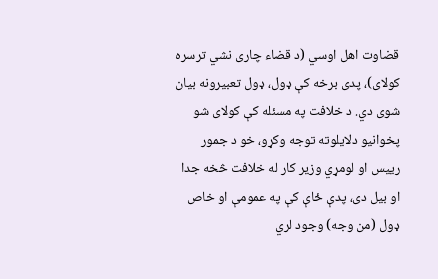قضاوت اهل اوسي (د قضاء چاری نشي ترسره کولای)، پدی برخه کې ډول، ډول تعبیرونه بیان شوی دي. د خلافت په مسئله کې کولای شو پخوانیو دلایلوته توجه وکړو، خو د جمور رییس او لومړي وزیر کار له خلافت څخه جدا او بیل دی، پدې ځاې کې په عمومې او خاص ډول (من وجه) وجود لري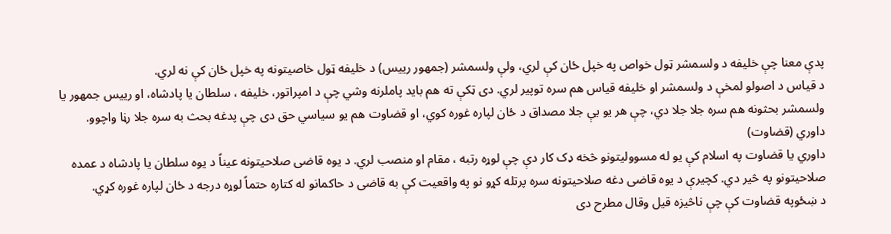پدې معنا چې خلیفه د ولسمشر ټول خواص په خپل ځان کې لري، ولې ولسمشر (جمهور رییس) د خلیفه ټول خاصیتونه په خپل ځان کې نه لري.
د قیاس د اصولو لمخې د ولسمشر او خلیفه قیاس هم سره توپیر لري. دی ټکې ته هم باید پاملرنه وشي چې د امپراتور، خلیفه ، سلطان یا پادشاه، او رییس جمهور یا ولسمشر بحثونه هم سره جلا جلا دي، چې هر یو یې جلا مصداق د ځان لپاره غوره کوي، او قضاوت هم یو سیاسي حق دی چې پدغه بحث به سره جلا رڼا واچوو.
داوري (قضاوت)
داوري یا قضاوت په اسلام کې یو له مسوولیتونو څخه ډک کار دې چې لوړه رتبه ، مقام او منصب لري. د یوه قاضی صلاحیتونه عیناً د یوه سلطان یا پادشاه د عمده صلاحیتونو په څیر دي. کچیرې د یوه قاضی دغه صلاحیتونه سره پرتله کړو نو په واقعیت کې به قاضی د حاکمانو له کتاره حتماً لوړه درجه د ځان لپاره غوره کړي.
د ښځوپه قضاوت کې چې ناڅیزه قیل وقال مطرح دی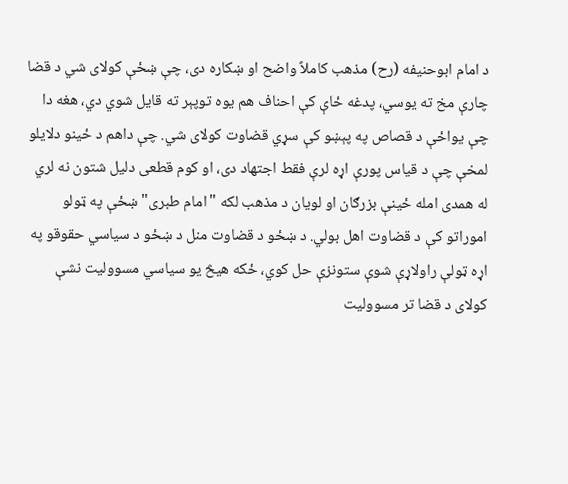د امام ابوحنیفه (رح) مذهب کاملاً واضح او ښکاره دی، چې ښځې کولای شي د قضا چارې مخ ته یوسي، پدغه ځاې کې احناف هم یوه توپېر ته قایل شوي دي، هغه دا چې یواځې د قصاص په پېښو کې سړي قضاوت کولای شي. چې داهم د ځینو دلایلو لمخې چې د قیاس پورې اړه لرې فقط اجتهاد دی، او کوم قطعی دلیل شتون نه لري له همدی امله ځینې بزرګان او لویان د مذهب لکه "امام طبری" ښځې په ټولو اموراتو کې د قضاوت اهل بولي. د ښځو د قضاوت منل د ښځو د سیاسي حقوقو په اړه ټولې راولاړې شوې ستونزې حل کوي، ځکه هیڅ یو سیاسي مسوولیت نشې کولای د قضا تر مسوولیت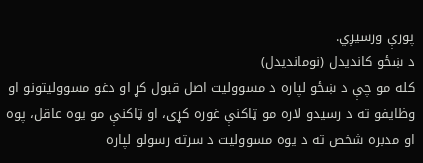پورې ورسیږي.
د ښځو کاندیدل (نوماندیدل)
کله مو چې د ښځو لپاره د مسوولیت اصل قبول کړ او دغو مسوولیتونو او وظایفو ته د رسیدو لاره مو ټاکنې غوره کړی، او ټاکنې مو یوه عاقل، پوه او مدبره شخص ته د یوه مسوولیت د سرته رسولو لپاره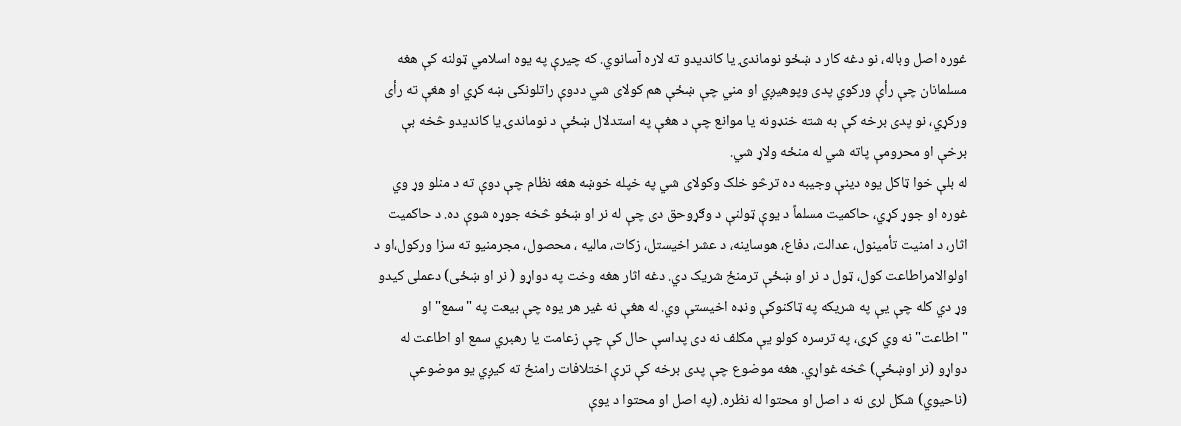غوره اصل وباله، نو دغه کار د ښځو نوماندۍ یا کاندیدو ته لاره آسانوي. که چیرې په یوه اسلامي ټولنه کې هغه مسلمانان چې رأې ورکوي پدی وپوهیږي او مني چې ښځې هم کولای شي ددوې راتلونکی ښه کړي او هغې ته رأی ورکړي، نو پدی برخه کې به شته خنډونه یا موانع چې د هغې په استدلال ښځې د نوماندۍ یا کاندیدو څخه بې برخې او محرومې پاته شي له منځه ولاړ شي.
له بلې خوا ټاکل یوه دینې وجیبه ده ترڅو خلک وکولای شي په خپله خوښه هغه نظام چې دوې ته د منلو وړ وي غوره او جوړ کړي، حاکمیت مسلماً د یوې ټولنې د وګړوحق دی چې له نر او ښځو څخه جوړه شوې ده. د حاکمیت اثار، د امنیت تأمینول، عدالت، دفاع، هوساینه، د عشر اخیستل، زکات، مالیه ، محصول، مجرمنیو ته سزا ورکول،او د اولوالامراطاعت کول، ټول د نر او ښځې ترمنځ شریک دي. دغه اثار هغه وخت په دواړو ( نر او ښځی) دعملی کیدو وړ دي کله چې یې په شریکه په ټاکنوکې ونډه اخیستې وي. له هغې نه غیر هر یوه چې بیعت په "سمع" او "اطاعت" نه وي کړی، په ترسره کولو یې مکلف نه دی پداسې حال کې چې زعامت یا رهبري سمع او اطاعت له دواړو (نر اوښځې) څخه غواړي. هغه موضوع چې پدی برخه کې ترې اختلافات رامنځ ته کیږي یو موضوعې (ناحیوي) شکل لری نه د اصل او محتوا له نظره. (په اصل او محتوا د یوې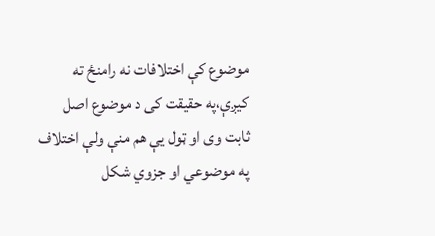موضوع کې اختلافات نه رامنځ ته کیږې،په حقیقت کی د موضوع اصل ثابت وی او ټول یې هم منې ولې اختلاف په موضوعي او جزوي شکل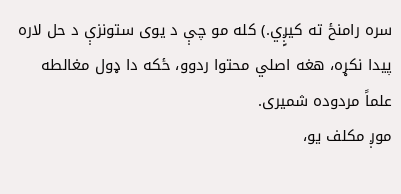سره رامنځ ته کیږٍي.) کله مو چې د یوی ستونزې د حل لاره پیدا نکړه، هغه اصلي محتوا ردوو، ځکه دا ډول مغالطه علماً مردوده شمیری.
موږ مکلف یو،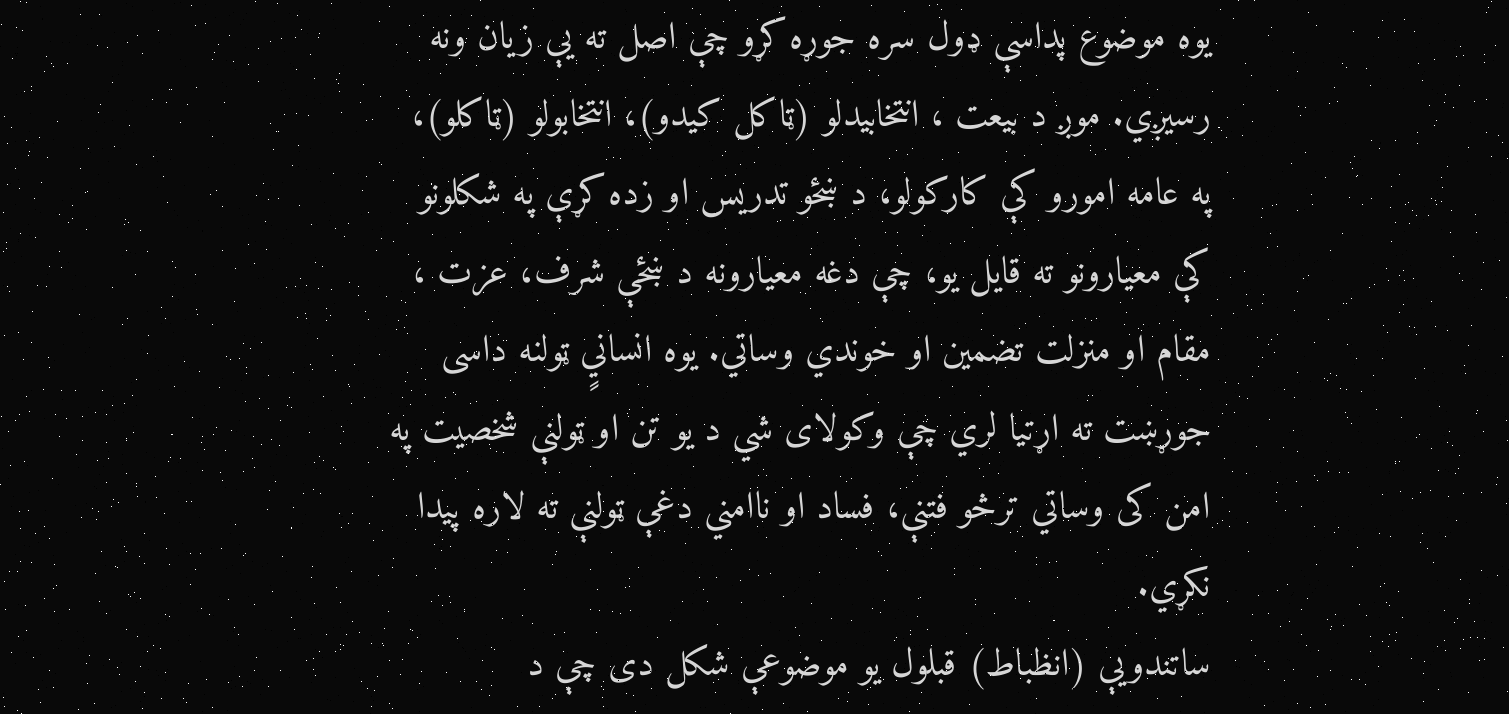یوه موضوع پداسې ډول سره جوړه کړو چې اصل ته یې زیان ونه رسیږي. موږ د بیعت ، انتخابیدلو (ټاکل کیدو)، انتخابولو (ټاکلو)، په عامه امورو کې کارکولو، د ښځو تدریس او زده کړې په شکلونو کې معیارونو ته قایل یو، چې دغه معیارونه د ښځې شرف، عزت ، مقام او منزلت تضمین او خوندي وساتي. یوه انسانيٍ ټولنه داسی جوړښت ته اړتیا لري چې وکولای شي د یو تن او ټولنې شخصیت په امن کی وساتي ترڅو فتنې، فساد او ناامني دغې ټولنې ته لاره پیدا نکړي.
ساتندویې (انظباط) قبلول یو موضوعې شکل دی چې د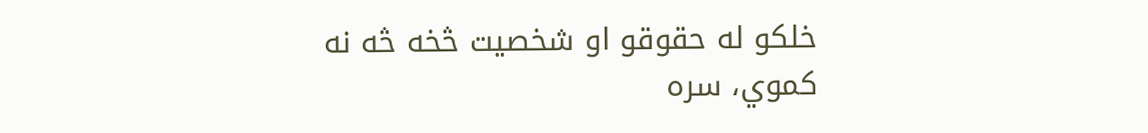خلکو له حقوقو او شخصیت څخه څه نه کموي، سره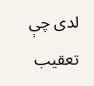لدی چې تعقیب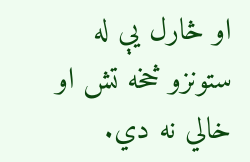او څارل یې له ستونزو څخه تش او خالي نه دي.